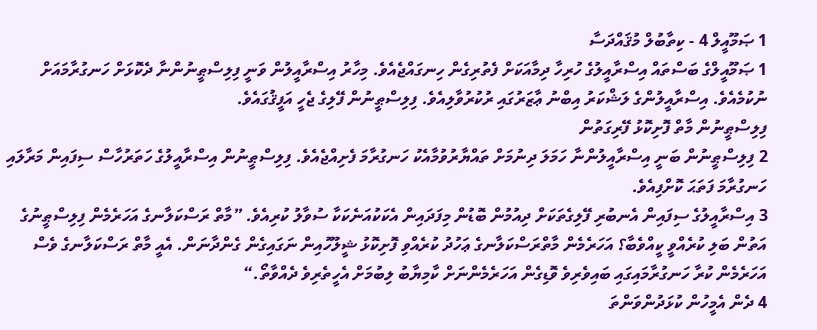1 ޞަމޫއީލް 4 - ކިތާބުލް މުޤައްދަސާ
1 ޞަމޫއީލްގެ ބަސްތައް އިސްރާއީލުގެ ހުރިހާ ދިމާއަކަށް ފެތުރިގެން ހިނގައްޖެއެވެ. މިހާރު އިސްރާއީލުން ވަނީ ފިލިސްޠީނުންނާ ދެކޮޅަށް ހަނގުރާމައަށް ނުކުމެއެވެ. އިސްރާއީލުންގެ ލަޝްކަރު އިބްނު ޢާޒަރުގައި ރުކުރުވާލިއެވެ. ފިލިސްޠީނުން ފޭލިގެ ޖެހީ އަފީޤުގައެވެ.
ފިލިސްޠީނުން މާތް ފޮށިކޮޅު ފޭރިގަތުން
2 ފިލިސްޠީނުން ބަނީ އިސްރާއީލުންނާ ހަމަލަ ދިނުމަށް ތައްޔާރުވުމާއެކު ހަނގުރާމަ ފެށިއްޖެއެވެ. ފިލިސްޠީނުން އިސްރާއީލުގެ ހަތަރުހާސް ސިފައިން މަރާލައި ހަނގުރާމަ ފަތަޙަ ކޮށްފިއެވެ.
3 އިސްރާއީލުގެ ސިފައިން އެނބުރި ފޭލިގެތަކަށް ދިއުމުން ބޮޑުން މިފަދައިން އެކަކުއަނެކަކާ ސުވާލު ކުރިއެވެ. ”މާތް ރަސްކަލާނގެ އަހަރެމެން ފިލިސްޠީނުގެ އަތުން ބަލި ކުރެއްވީ ކީއްވެބާ؟ އަހަރެމެން މާތްރަސްކަލާނގެ ޢަހުދު ކުރެއްވި ފޮށިކޮޅު ޝީލޫހުއިން ނަގައިގެން ގެންދާނަން. އެއީ މާތް ރަސްކަލާނގެ ވެސް އަހަރެމެން ކުރާ ހަނގުރާމައިގައި ބައިވެރިވެ ވޮޑިގެން އަހަރެމެންނަށް ކާމިޔާބު ލިބުމަށް އެހީތެރިވެ ދެއްވާތޯ.“
4 ދެން އެމީހުން ކުޅަދުންވަންތަ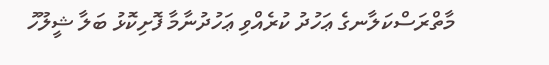މާތްރަސްކަލާނގެ ޢަހުދު ކުރެއްވި ޢަހުދުނާމާ ފޮށިކޮޅު ބަލާ ޝީލޫހު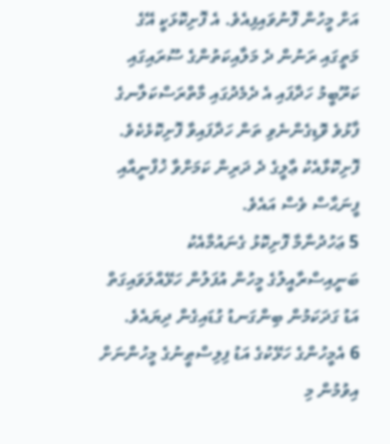އަށް މީހުން ފޮނުވައިފިއެވެ. އެ ފޮށިކޮޅަކީ އޭގެ މަތީގައި ރަނުން ދެ މަލާއިކަތުންގެ ސޫރައިގައި ކަރޫބީމު ހަދާފައި އެ ދެމެދުގައި މާތްރަސްކަލާނގެ ފާޅުވެ ވޮޑިގެންނެވި ތަން ހަދާފައިވާ ފޮށިކޮޅެކެވެ. ފޮށިކޮޅާއެކު ޢާލީގެ ދެ ދަރިން ކަމަށްވާ ޚުފްނީއާއި ފީނަޙާސް ވެސް އައެވެ.
5 ޢަހުދުނާމާ ފޮށިކޮޅު ގެނައުމާއެކު ބަނީއިސްރާއީލުގެ މީހުން އުފަލުން ހަޅޭއްލަވައިގަތް އަޑު ގަދަކަމުން ބިންގަނޑު ގުޑައިގެން ދިޔައެވެ.
6 އެމީހުންގެ ހަޅޭކުގެ އަޑު ފިލިސްޠީނުގެ މީހުންނަށް އިވުމުން މި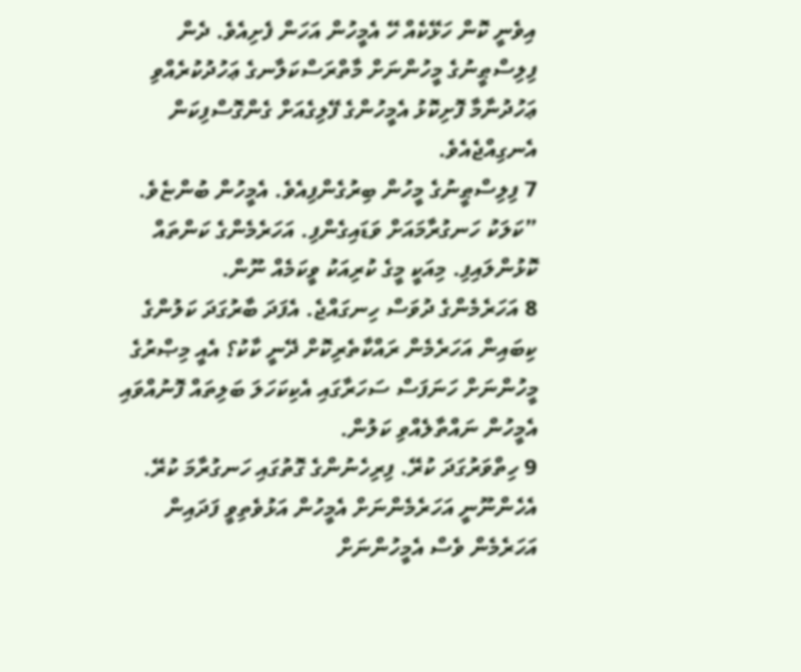އިވެނީ ކޮން ހަޅޭކެއް ހޭ އެމީހުން އަހަން ފެށިއެވެ. ދެން ފިލިސްޠީނުގެ މީހުންނަށް މާތްރަސްކަލާނގެ ޢަހުދުކުރެއްވި ޢަހުދުނާމާ ފޮށިކޮޅު އެމީހުންގެ ފޭލިގެއަށް ގެންގޮސްފިކަން އެނގިއްޖެއެވެ.
7 ފިލިސްޠީނުގެ މީހުން ބިރުގެންފިއެވެ. އެމީހުން ބުންޏެވެ. ”ކަލަކު ހަނގުރާމައަށް ވަޑައިގެންފި. އަހަރެމެންގެ ކަންތައް ކޮޅުންލައިފި. މިއަކީ މީގެ ކުރިއަކު ވީކަމެއް ނޫން.
8 އަހަރެމެންގެ ދުވަސް ހިނގައްޖެ. އެފަދަ ބާރުގަދަ ކަލުންގެ ކިބައިން އަހަރެމެން ރައްކާތެރިކޮށް ދޭނީ ކާކު؟ އެއީ މިޞްރުގެ މީހުންނަށް ހަނަފަސް ސަހަރާގައި އެކިކަހަލަ ބަލިތައް ފޮނުއްވައި އެމީހުން ނައްތާލެއްވި ކަލުން.
9 ހިތްވަރުގަދަ ކުރޭ. ފިރިހެނުންގެ ގޮތުގައި ހަނގުރާމަ ކުރޭ. އެހެންނޫނީ އަހަރެމެންނަށް އެމީހުން އަޅުވެތިވީ ފަދައިން އަހަރެމެން ވެސް އެމީހުންނަށް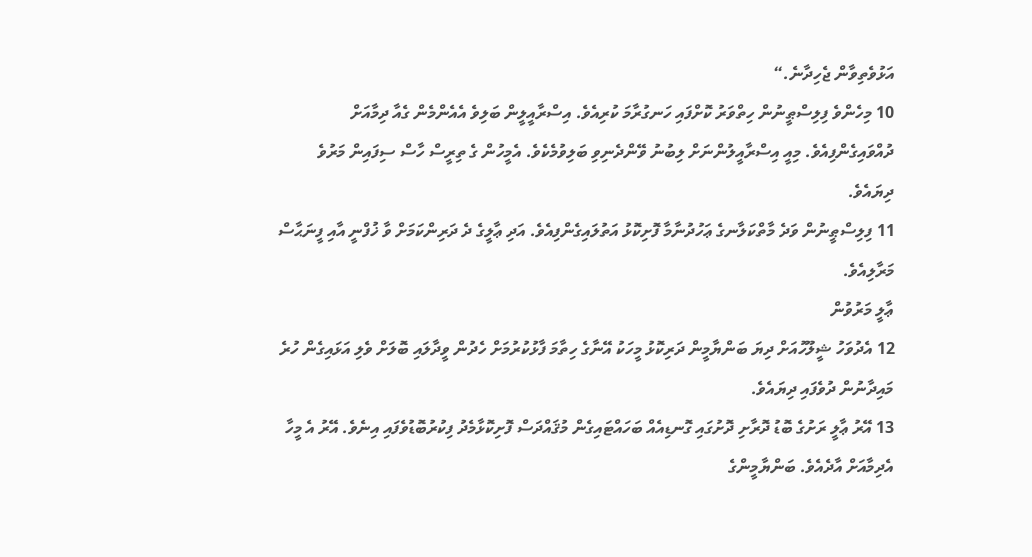އަޅުވެތިވާން ޖެހިދާނެ.“
10 މިހެންވެ ފިލިސްޠީނުން ހިތްވަރު ކޮށްފައި ހަނގުރާމަ ކުރިއެވެ. އިސްރާއީލީން ބަލިވެ އެއެންމެން ގެއާ ދިމާއަށް ދުއްވައިގެންފިއެވެ. މިއީ އިސްރާއީލުންނަށް ލިބުނު ވޭންދެނިވި ބަލިވުމެކެވެ. އެމީހުން ގެ ތިރީސް ހާސް ސިފައިން މަރުވެ ދިޔައެވެ.
11 ފިލިސްޠީނުން ވަދެ މާތްކަލާނގެ ޢަހުދުނާމާ ފޮށިކޮޅު އަތުލައިގެންފިއެވެ. އަދި ޢާލީގެ ދެ ދަރިންކަމަށް ވާ ޚުފްނީ އާއި ފީނަޙާސް މަރާލިއެވެ.
ޢާލީ މަރުވުން
12 އެދުވަހު ޝީލޫހުއަށް ދިޔަ ބަންޔާމީން ދަރިކޮޅު މީހަކު އޭނާގެ ހިތާމަ ފާޅުކުރުމަށް ހެދުން ވީދާލައި ބޮލަށް ވެލި އަޅައިގެން ހުރެ މައިދާނުން ދުވެފައި ދިޔައެވެ.
13 އޭރު ޢާލީ ރަށުގެ ބޮޑު ދޮރާށި ދޮށުގައި ގޮނޑިއެއް ބަހައްޓައިގެން މުޤައްދަސް ފޮށިކޮޅާމެދު ފިކުރުބޮޑުވެފައި އިނެވެ. އޭރު އެ މީހާ އެދިމާއަށް އާދެއެވެ. ބަންޔާމީންގެ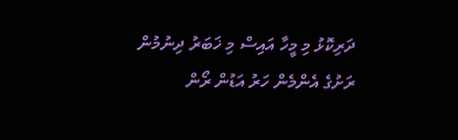ދަރިކޮޅު މި މީހާ އައިސް މި ޚަބަރު ދިނުމުން ރަށުގެ އެންމެން ހަރު އަޑުން ރޯން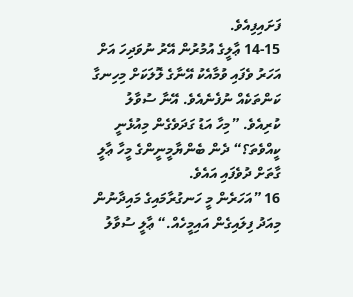ފަށައިފިއެވެ.
14-15 ޢާލީގެ އުމުރުން އޭރު ނުވަދިހަ އަށް އަހަރު ވެފައި ވުމާއެކު އޭނާގެ ލޮލަކަށް މިހިނގާ ކަންތަކެއް ނުފެނެއެވެ. އޭނާ ސުވާލު ކުރިއެވެ. ”މިހާ އަޑު ގަދަވެގެން މިއުޅެނީ ކީއްވެތަ؟“ ދެން ބެންޔާމީނީންގެ މީހާ ޢާލީ ގާތަށް ދުވެފައި އައެވެ.
16 ”އަހަރެން މީ ހަނގުރާމައިގެ މައިދާނުން މިއަދު ފިލައިގެން އައިމީހެއް.“ ޢާލީ ސުވާލު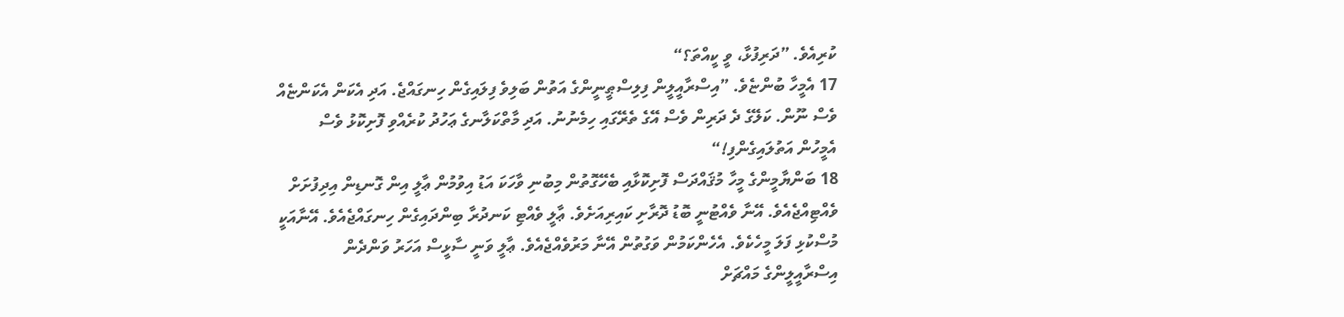ކުރިއެވެ. ”ދަރިފުޅާ، ވީ ކީއްތަ؟“
17 އެމީހާ ބުންޏެވެ. ”އިސްރާއީލީން ފިލިސްޠީނީންގެ އަތުން ބަލިވެ ފިލައިގެން ހިނގައްޖެ. އަދި އެކަން އެކަންޏެއް ވެސް ނޫން. ކަލޭގެ ދެ ދަރިން ވެސް އޭގެ ތެރޭގައި ހިމެނުނު. އަދި މާތްކަލާނގެ ޢަހުދު ކުރެއްވި ފޮށިކޮޅު ވެސް އެމީހުން އަތުލައިގެންފި!“
18 ބަންޔާމީންގެ މީހާ މުޤައްދަސް ފޮށިކޮޅާއި ބެހޭގޮތުން މިބުނި ވާހަކަ އަޑު އިވުމުން ޢާލީ އިން ގޮނޑިން އިދިފުށަށް ވެއްޓިއްޖެއެވެ. އޭނާ ވެއްޓުނީ ބޮޑު ދޮރާށި ކައިރިއަށެވެ. ޢާލީ ވެއްޓި ކަނދުރާ ބިންދައިގެން ހިނގައްޖެއެވެ. އޭނާއަކީ މުސްކުޅި ފަލަ މީހެކެވެ. އެހެންކަމުން ވަގުތުން އޭނާ މަރުވެއްޖެއެވެ. ޢާލީ ވަނީ ސާޅީސް އަހަރު ވަންދެން އިސްރާއީލީންގެ މައްޗަށް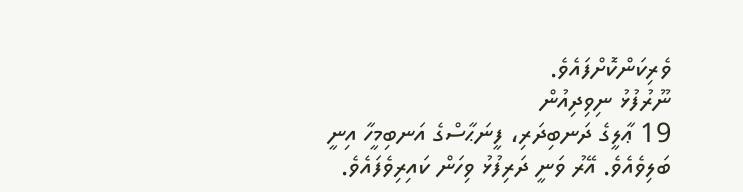ވެރިކަންކޮށްފައެވެ.
ނޫރުފުޅު ނިވިދިއުން
19 ޢާލީގެ ދަނބިދަރި، ފީނަޙާސްގެ އަނބިމީހާ އިނީ ބަލިވެއެވެ. އޭރު ވަނީ ދަރިފުޅު ވިހަން ކައިރިވެފައެވެ.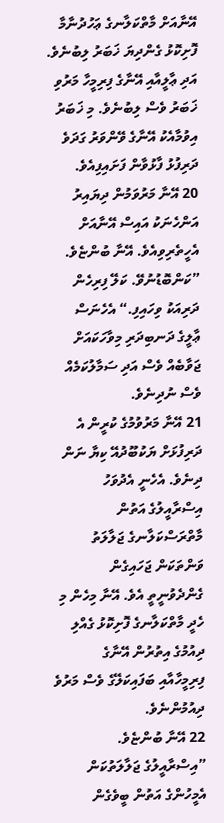އޭނާއަށް މާތްކަލާނގެ ޢަހުދުނާމާ ފޮށިކޮޅު ގެންދިޔަ ޚަބަރު ލިބުނެވެ. އަދި ޢާލީއާއި އޭނާގެ ފިރިމީހާ މަރުވި ޚަބަރު ވެސް ލިބުނެވެ. މި ޚަބަރު އިވުމާއެކު އޭނާގެ ވޭންވަރު ގަދަވެ ދަރިފުޅު ފާޅުވާން ފަށައިފިއެވެ.
20 އޭނާ މަރުވަމުން ދިޔައިރު އަންހެނަކު އައިސް އޭނާއަށް އެހީތެރިވިއެވެ. އޭނާ ބުންޏެވެ. ”ކަންބޮޑުނުވޭ. ކަލޭ ފިރިހެން ދަރިއަކު ވިހައިފި.“ އެހެނަސް ޢާލީގެ ދަނބިދަރި މިވާހަކައަށް ޖަވާބެއް ވެސް އަދި ސަމާލުކަމެއް ވެސް ނުދިނެވެ.
21 އޭނާ މަރުވުމުގެ ކުރީން އެ ދަރިފުޅަށް ޔަކުބޫދުއޭ ކިޔާ ނަން ދިނެވެ. އެހެނީ އެދުވަހު އިސްރާއީލުގެ އަތުން މާތްރަސްކަލާނގެ ޖަލާލަތު ވަންތަކަން ޖަހައިގެން ގެންދެވުނީތީ އެވެ. އޭނާ މިހެން މި ހެދީ މާތްކަލާނގެ ފޮށިކޮޅު ގެއްލި ދިއުމުގެ އިތުރުން އޭނާގެ ފިރިމީހާއާއި ބަފައިކަލޭގެ ވެސް މަރުވެ ދިއުމުންނެވެ.
22 އޭނާ ބުންޏެވެ. ”އިސްރާއީލުގެ ޖަލާލަތުކަން އެމީހުންގެ އަތުން ބީވެގެން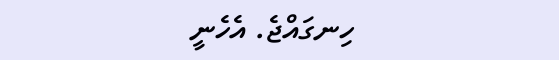ހިނގައްޖެ. އެހެނީ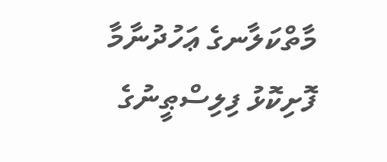މާތްކަލާނގެ ޢަހުދުނާމާ ފޮށިކޮޅު ފިލިސްޠީނުގެ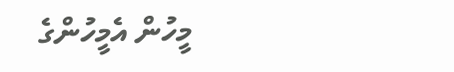މީހުން އެމީހުންގެ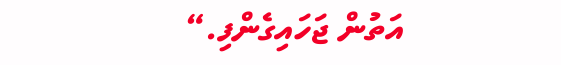އަތުން ޖަހައިގެންފި.“